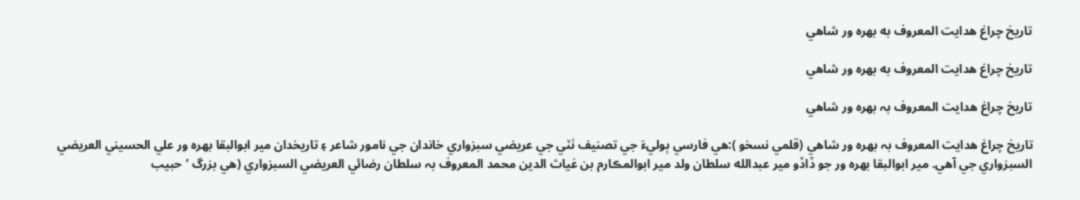تاريخ چراغ هدايت المعروف به بهره ور شاهي

تاريخ چراغ هدايت المعروف به بهره ور شاهي

تاريخ چراغ هدايت المعروف بہ بهره ور شاهي

تاريخ چراغ هدايت المعروف بہ بهره ور شاهي (قلمي نسخو ):هي فارسي ٻوليءَ جي تصنيف ٺٽي جي عريضي سبزواري خاندان جي نامور شاعر ۽ تاريخدان مير ابوالبقا بهره ور علي الحسيني العريضي السبزواري جي آهي. مير ابوالبقا بهره ور جو ڏاڏو مير عبدالله سلطان ولد مير ابوالمڪارم بن غياث الدين محمد المعروف بہ سلطان رضائي العريضي السبزواري (هي بزرگ ’حبيب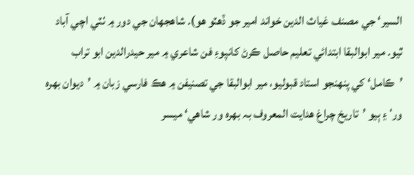السير‘ جي مصنف غياث الدين خواند امير جو ڏهٽو هو). شاھجھان جي دور ۾ ٺٽي اچي آباد ٿيو. مير ابوالبقا ابتدائي تعليم حاصل ڪرڻ کانپوءِ فن شاعري ۾ مير حيدرالدين ابو تراب ’ڪامل‘ کي پنهنجو استاد قبوليو، مير ابوالبقا جي تصنيفن ۾ هڪ فارسي زبان ۾ ’ديوان بهره ور‘ ۽ ٻيو ’تاريخ چراغ هدايت المعروف بہ بهره ور شاهي‘ ميسر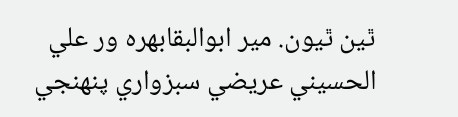ٿين ٿيون. مير ابوالبقابهره ور علي الحسيني عريضي سبزواري پنھنجي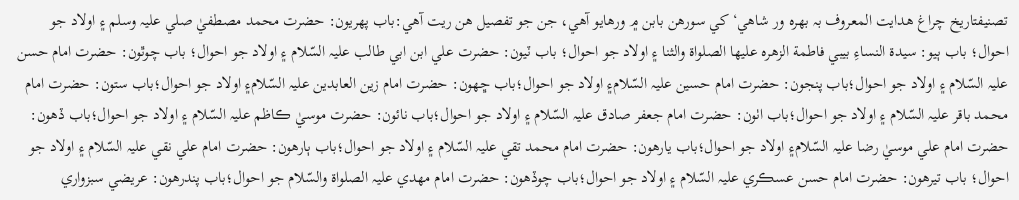تصنيفتاريخ چراغ هدايت المعروف بہ بهره ور شاهي‘ کي سورهن بابن ۾ ورهايو آهي، جن جو تفصيل هن ريت آهي:باب پهريون: حضرت محمد مصطفيٰ صلي عليہ وسلم ۽ اولاد جو احوال؛ باب ٻيو: سيدة النساءِ بيبي فاطمة الزهره عليها الصلواة والثنا ۽ اولاد جو احوال؛ باب ٽيون: حضرت علي ابن ابي طالب عليہ السّلام ۽ اولاد جو احوال؛ باب چوٿون: حضرت امام حسن عليہ السّلام ۽ اولاد جو احوال؛باب پنجون: حضرت امام حسين عليہ السّلام۽ اولاد جو احوال؛باب ڇهون: حضرت امام زين العابدين عليہ السّلام۽ اولاد جو احوال؛باب ستون: حضرت امام محمد باقر عليہ السّلام ۽ اولاد جو احوال؛باب اٺون: حضرت امام جعفر صادق عليہ السّلام ۽ اولاد جو احوال؛باب نائون: حضرت موسيٰ ڪاظم عليہ السّلام ۽ اولاد جو احوال؛باب ڏهون: حضرت امام علي موسيٰ رضا عليہ السّلام۽ اولاد جو احوال؛باب يارهون: حضرت امام محمد تقي عليہ السّلام ۽ اولاد جو احوال؛باب ٻارهون: حضرت امام علي نقي عليہ السّلام ۽ اولاد جو احوال؛ باب تيرهون: حضرت امام حسن عسڪري عليہ السّلام ۽ اولاد جو احوال؛باب چوڏهون: حضرت امام مهدي عليہ الصلواة والسّلام جو احوال؛باب پندرهون: عريضي سبزواري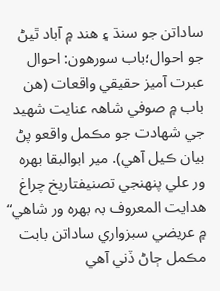ساداتن جو سنڌ ۽ هند ۾ آباد ٿيڻ جو احوال؛باب سورهون: احوال عبرت آميز حقيقي واقعات (هن باب ۾ صوفي شاھہ عنايت شھيد جي شهادت جو مڪمل واقعو پڻ بيان ڪيل آهي). مير ابوالبقا بهره ور علي پنھنجي تصنيفتاريخ چراغ هدايت المعروف بہ بهره ور شاهي“ ۾ عريضي سبزواري ساداتن بابت مڪمل ڄاڻ ڏني آهي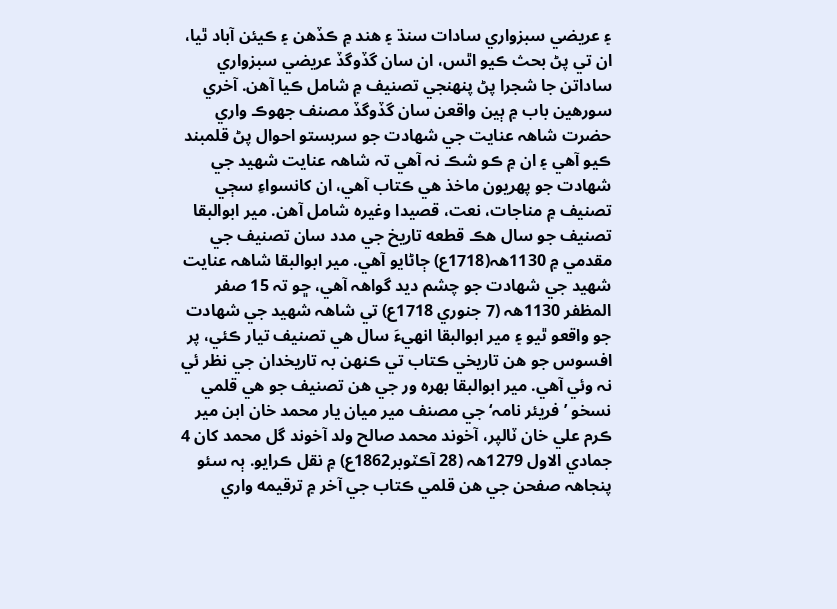۽ عريضي سبزواري سادات سنڌ ۽ هند ۾ ڪڏهن ۽ ڪيئن آباد ٿيا، ان تي پڻ بحث ڪيو اٿس، ان سان گڏوگڏ عريضي سبزواري ساداتن جا شجرا پڻ پنھنجي تصنيف ۾ شامل ڪيا آهن. آخري سورهين باب ۾ ٻين واقعن سان گڏوگڏ مصنف جهوڪ واري حضرت شاھہ عنايت جي شهادت جو سربستو احوال پڻ قلمبند ڪيو آهي ۽ ان ۾ ڪو شڪ نہ آهي تہ شاھہ عنايت شھيد جي شهادت جو پهريون ماخذ هي ڪتاب آهي، ان کانسواءِ سڄي تصنيف ۾ مناجات، نعت، قصيدا وغيرہ شامل آهن. مير ابوالبقا تصنيف جو سال هڪ قطعه تاريخ جي مدد سان تصنيف جي مقدمي ۾ 1130ھہ(1718ع) ڄاڻايو آهي. مير ابوالبقا شاھہ عنايت شھيد جي شهادت جو چشم ديد گواھہ آهي، ڇو تہ 15 صفر المظفر 1130ھہ (7 جنوري 1718ع) تي شاھہ شھيد جي شهادت جو واقعو ٿيو ۽ مير ابوالبقا انهيءَ سال هي تصنيف تيار ڪئي، پر افسوس جو هن تاريخي ڪتاب تي ڪنهن بہ تاريخدان جي نظر ئي نہ وئي آهي. مير ابوالبقا بهره ور جي هن تصنيف جو هي قلمي نسخو ’فريئر نامہ‘ جي مصنف مير ميان يار محمد خان ابن مير ڪرم علي خان ٽالپر، آخوند محمد صالح ولد آخوند گل محمد کان 4 جمادي الاول 1279ھہ (28 آڪٽوبر1862ع) ۾ نقل ڪرايو. ٻہ سئو پنجاھہ صفحن جي هن قلمي ڪتاب جي آخر ۾ ترقيمه واري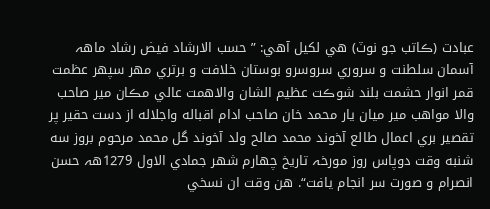عبادت (ڪاتب جو نوٽ) هي لکيل آهي: ”حسب الارشاد فيض رشاد ماھہ آسمان سلطنت و سروري سروسرو بوستان خلافت و برتري مھر سپهر عظمت قمر انوار حشمت بلند شوڪت عظيم الشان والاهمت عالي مڪان مير صاحب والا مواهب مير ميان يار محمد خان صاحب ادام اقباله واجلاله از دست حقير پر تقصير بري اعمال طالع آخوند محمد صالح ولد آخوند گل محمد مرحوم بروز سه شنبه وقت دوپاس روز مورخہ تاريخ چهارم شھر جمادي الاول 1279ھہ حسن انصرام و صورت سر انجام يافت“. هن وقت ان نسخي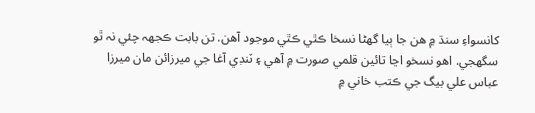کانسواءِ سنڌ ۾ هن جا ٻيا گهڻا نسخا ڪٿي ڪٿي موجود آهن. تن بابت ڪجهہ چئي نہ ٿو سگهجي. اهو نسخو اڃا تائين قلمي صورت ۾ آهي ۽ ٽنڊي آغا جي ميرزائن مان ميرزا عباس علي بيگ جي ڪتب خاني ۾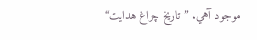موجود آهي. ”تاريخ چراغ هدايت“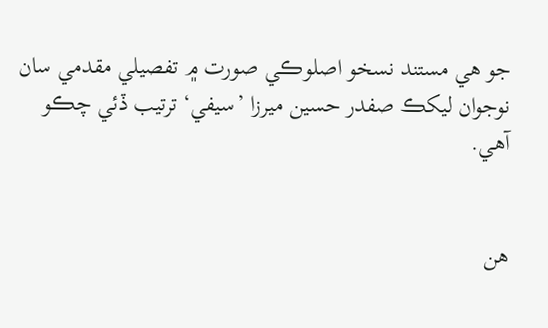جو هي مستند نسخو اصلوڪي صورت ۾ تفصيلي مقدمي سان نوجوان ليکڪ صفدر حسين ميرزا ’سيفي‘ ترتيب ڏئي چڪو آهي.


هن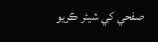صفحي کي شيئر ڪريو